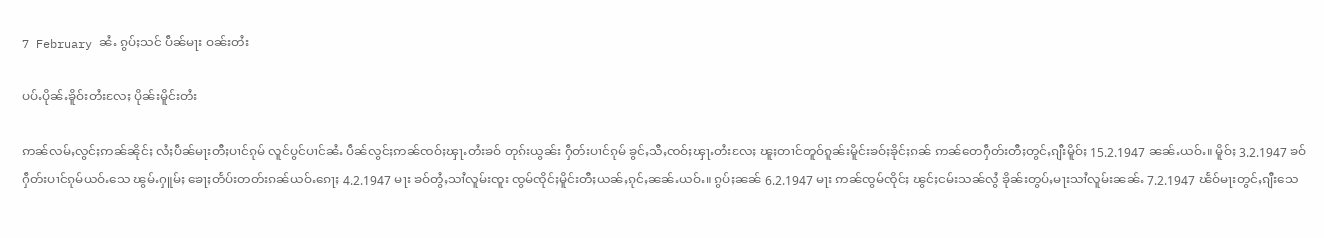7 February ၼႆႉ ၵွပ်ႈသင် ပဵၼ်မႃး ဝၼ်းတႆး

ပပ်ႉပိုၼ်ႉၶိူဝ်းတႆးလႄႈ ပိုၼ်းမိူင်းတႆး

ဢၼ်လမ်ႇလွင်ႈဢၼ်ၼိုင်ႈ လႆႈပဵၼ်မႃးတီႈပၢင်ၵုမ် လူင်ပွင်ပၢင်ၼႆႉ ပဵၼ်လွင်ႈဢၼ်ၸဝ်ႈၾႃႉတႆးၶဝ် တုၵ်းယွၼ်း ႁဵတ်းပၢင်ၵုမ် ၶွင်ႇသီႇၸဝ်ႈၾႃႉတႆးလႄႈ ၽူႈတၢင်တူဝ်ၵူၼ်းမိူင်းၶဝ်ႈၶိုင်ႈၵၼ် ဢၼ်တေႁဵတ်းတီႈတွင်ႇၵျီးမိူဝ်ႈ 15.2.1947 ၼၼ်ႉယဝ်ႉ။ မိူဝ်ႈ 3.2.1947 ၶဝ်ႁဵတ်းပၢင်ၵုမ်ယဝ်ႉသေ ၽွမ်ႉႁူမ်ႈ ၶေႃႈတႅပ်းတတ်းၵၼ်ယဝ်ႉၵေႃႈ 4.2.1947 မႃး ၶဝ်တွႆႇသၢႆလူမ်းၸူး ၸွမ်ၸိုင်ႈမိူင်းတီႈယၼ်ႇၵုင်ႇၼၼ်ႉယဝ်ႉ။ ၵွပ်ႈၼၼ် 6.2.1947 မႃး ဢၼ်ၸွမ်ၸိုင်ႈ ၽွင်ႈငမ်းသၼ်လွႆ ၶိုၼ်းတွပ်ႇမႃးသၢႆလူမ်းၼၼ်ႉ 7.2.1947 ၽႅဝ်မႃးတွင်ႇၵျီးသေ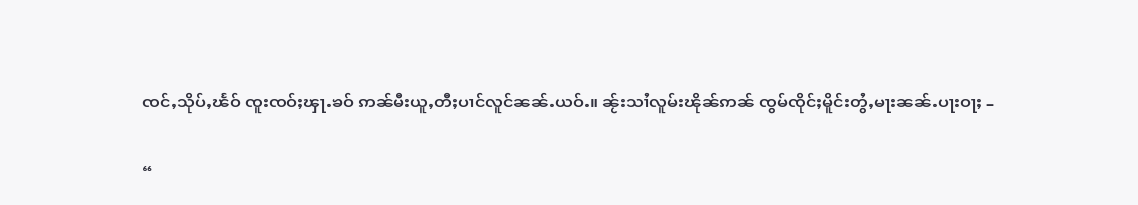ၸင်ႇသိုပ်ႇၽႅဝ် ၸူးၸဝ်ႈၾႃႉၶဝ် ဢၼ်မီးယူႇတီႈပၢင်လူင်ၼၼ်ႉယဝ်ႉ။ ၼႂ်းသၢႆလူမ်းၽိုၼ်ဢၼ် ၸွမ်ၸိုင်ႈမိူင်းတွႆႇမႃးၼၼ်ႉပႃးဝႃႈ –

“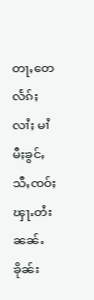တႃႇတေလႅၵ်ႈလၢႆႈ မၢႆမီႈၶွင်ႇသီႇၸဝ်ႈၾႃႉတႆးၼၼ်ႉ ၶိုၼ်း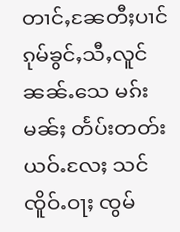တၢင်ႇၼႄတီႈပၢင်ၵုမ်ၶွင်ႇသီႇလူင်ၼၼ်ႉသေ မၵ်းမၼ်ႈ တႅပ်းတတ်းယဝ်ႉလႄႈ သင်ၸိူဝ်ႉဝႃႈ ၸွမ်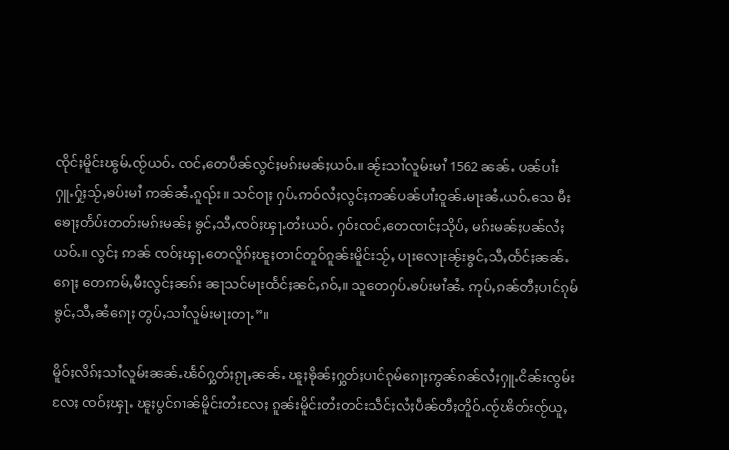ၸိုင်ႈမိူင်းၽွမ်ႉၸႂ်ယဝ်ႉ ၸင်ႇတေပဵၼ်လွင်ႈမၵ်းမၼ်ႈယဝ်ႉ။ ၼႂ်းသၢႆလူမ်းမၢႆ 1562 ၼၼ်ႉ ပၼ်ပၢႆးႁူႉႁႂ်ႈသႂ်ႇၶပ်းမၢႆ ဢၼ်ၼႆႉၵူၺ်း။ သင်ဝႃႈ ႁပ်ႉဢဝ်လႆႈလွင်ႈဢၼ်ပၼ်ပၢႆးဝူၼ်ႉမႃးၼႆႉယဝ်ႉသေ မီးၶေႃႈတႅပ်းတတ်းမၵ်းမၼ်ႈ ၶွင်ႇသီႇၸဝ်ႈၾႃႉတႆးယဝ်ႉ ႁဝ်းၸင်ႇတေၸၢင်ႈသိုပ်ႇ မၵ်းမၼ်ႈပၼ်လႆႈယဝ်ႉ။ လွင်ႈ ဢၼ် ၸဝ်ႈၾႃႉတေလိူၵ်ႈၽူႈတၢင်တူဝ်ၵူၼ်းမိူင်းသႂ်ႇ ပႃးလေႃးၼႂ်းၶွင်ႇသီႇထႅင်ႈၼၼ်ႉၵေႃႈ တေဢမ်ႇမီးလွင်ႈၼၵ်း ၼႃသင်မႃးထႅင်ႈၼင်ႇၵဝ်ႇ။ သူတေႁပ်ႉၶပ်းမၢႆၼႆႉ ဢုပ်ႇၵၼ်တီႈပၢင်ၵုမ်ၶွင်ႇသီႇၼႆၵေႃႈ တွပ်ႇသၢႆလူမ်းမႃးတႃႉ”။

မိူဝ်ႈလိၵ်ႈသၢႆလူမ်းၼၼ်ႉၽႅဝ်ႁွတ်ႈၵႂႃႇၼၼ်ႉ ၽူႈၶိုၼ်ႈႁွတ်ႈပၢင်ၵုမ်ၵေႃႈဢွၼ်ၵၼ်လႆႈႁူႉငိၼ်းၸွမ်းလႄႈ ၸဝ်ႈၾႃႉ ၽူႈပွင်ၵၢၼ်မိူင်းတႆးလႄႈ ၵူၼ်းမိူင်းတႆးတင်းသဵင်ႈလႆႈပဵၼ်တီႈတိူဝ်ႉၸႂ်ၽိတ်းၸႂ်ယူႇ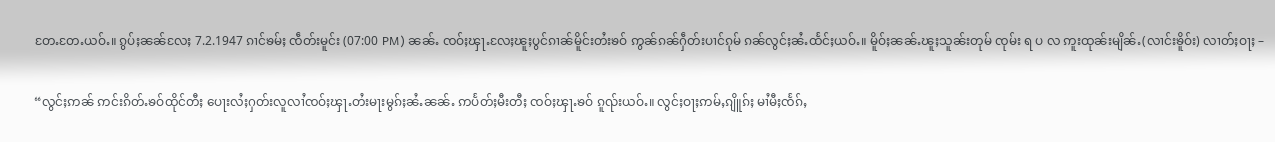တႄႉတႄႉယဝ်ႉ။ ၵွပ်ႈၼၼ်လႄႈ 7.2.1947 ၵၢင်ၶမ်ႈ ၸဵတ်းမူင်း (07:00 PM) ၼၼ်ႉ ၸဝ်ႈၾႃႉလႄႈၽူႈပွင်ၵၢၼ်မိူင်းတႆးၶဝ် ဢွၼ်ၵၼ်ႁဵတ်းပၢင်ၵုမ် ၵၼ်လွင်ႈၼႆႉထႅင်ႈယဝ်ႉ။ မိူဝ်ႈၼၼ်ႉၽူႈသူၼ်းတုမ် ၸုမ်း ရ ပ လ ဢူးထုၼ်းမျိၼ်ႉ(လၢင်းၶိူဝ်း) လၢတ်ႈဝႃႈ –

“လွင်ႈဢၼ် ဢင်းၵိတ်ႉၶဝ်ထိုင်တီႈ ပေႃးလႆႈႁတ်းလူလၢႆၸဝ်ႈၾႃႉတႆးမႃးမွၵ်ႈၼႆႉၼၼ်ႉ ဢပႅတ်ႈမီးတီႈ ၸဝ်ႈၾႃႉၶဝ် ၵူၺ်းယဝ်ႉ။ လွင်ႈဝႃႈဢမ်ႇၵျိူၵ်ႈ မၢႆမီႈၸႅၵ်ႇ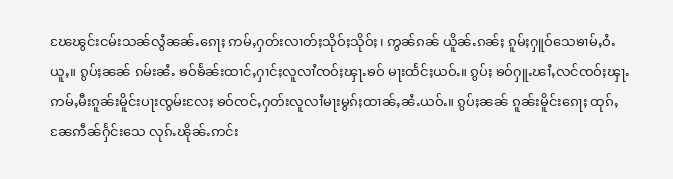ၽႄၽွင်းငမ်းသၼ်လွႆၼၼ်ႉၵေႃႈ ဢမ်ႇႁတ်းလၢတ်ႈသိုဝ်ႈသိုဝ်ႈ၊ ဢွၼ်ၵၼ် ယိူၼ်ႉၵၼ်ႈ ၵူမ်ႈႁူဝ်သေၶၢမ်ႇဝႆႉယူႇ။ ၵွပ်ႈၼၼ် ၵမ်းၼႆႉ ၶဝ်ၶႅၼ်းထၢင်ႇႁၢင်ႈလူလၢႆၸဝ်ႈၾႃႉၶဝ် မႃးထႅင်ႈယဝ်ႉ။ ၵွပ်ႈ ၶဝ်ႁူႉၽၢႆႇလင်ၸဝ်ႈၾႃႉ ဢမ်ႇမီးၵူၼ်းမိူင်းပႃးၸွမ်းလႄႈ ၶဝ်ၸင်ႇႁတ်းလူလၢႆမႃးမွၵ်ႈထၢၼ်ႇၼႆႉယဝ်ႉ။ ၵွပ်ႈၼၼ် ၵူၼ်းမိူင်းၵေႃႈ ထုၵ်ႇၼႄဢဵၼ်ႁႅင်းသေ လုၵ်ႉၽိုၼ်ႉဢင်း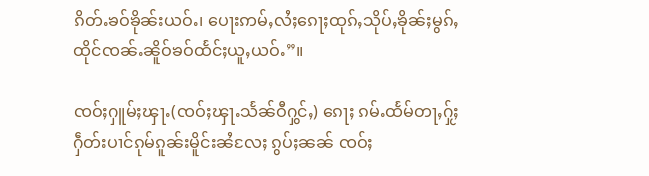ၵိတ်ႉၶဝ်ၶိုၼ်းယဝ်ႉ၊ ပေႃးဢမ်ႇလႆႈၵေႃႈထုၵ်ႇသိုပ်ႇၶိုၼ်ႈမွၵ်ႇ ထိုင်ၸၼ်ႉၼိူဝ်ၶဝ်ထႅင်ႈယူႇယဝ်ႉ”။

ၸဝ်ႈႁူမ်ႈၾႃႉ(ၸဝ်ႈၾႃႉသႅၼ်ဝီႁွင်ႇ) ၵေႃႈ ၵမ်ႉထႅမ်တႃႇႁႂ်ႈႁဵတ်းပၢင်ၵုမ်ၵူၼ်းမိူင်းၼႆလႄႈ ၵွပ်ႈၼၼ် ၸဝ်ႈ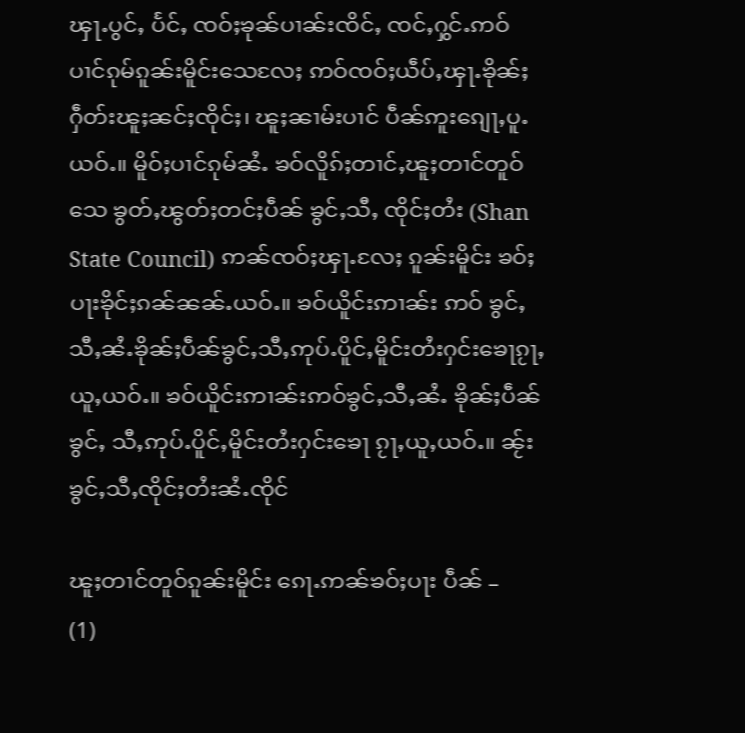ၾႃႉပွင်ႇ ပႅင်ႇ ၸဝ်ႈၶုၼ်ပၢၼ်းၸိင်ႇ ၸင်ႇႁွင်ႉဢဝ်ပၢင်ၵုမ်ၵူၼ်းမိူင်းသေလႄႈ ဢဝ်ၸဝ်ႈယဵပ်ႇၾႃႉၶိုၼ်ႈႁဵတ်းၽူႈၼင်ႈၸိုင်ႈ၊ ၽူႈၼၢမ်းပၢင် ပဵၼ်ဢူးၵျေႃႇပူႉယဝ်ႉ။ မိူဝ်ႈပၢင်ၵုမ်ၼႆႉ ၶဝ်လိူၵ်ႈတၢင်ႇၽူႈတၢင်တူဝ်သေ ၶွတ်ႇၽွတ်ႈတင်ႈပဵၼ် ၶွင်ႇသီႇ ၸိုင်ႈတႆး (Shan State Council) ဢၼ်ၸဝ်ႈၾႃႉလႄႈ ၵူၼ်းမိူင်း ၶဝ်ႈပႃးၶိုင်ႈၵၼ်ၼၼ်ႉယဝ်ႉ။ ၶဝ်ယိူင်းဢၢၼ်း ဢဝ် ၶွင်ႇသီႇၼႆႉၶိုၼ်ႈပဵၼ်ၶွင်ႇသီႇဢုပ်ႉပိူင်ႇမိူင်းတႆးႁင်းၶေႃၵႂႃႇယူႇယဝ်ႉ။ ၶဝ်ယိူင်းဢၢၼ်းဢဝ်ၶွင်ႇသီႇၼႆႉ ၶိုၼ်ႈပဵၼ်ၶွင်ႇ သီႇဢုပ်ႉပိူင်ႇမိူင်းတႆးႁင်းၶေႃ ၵႂႃႇယူႇယဝ်ႉ။ ၼႂ်းၶွင်ႇသီႇၸိုင်ႈတႆးၼႆႉၸိုင်

ၽူႈတၢင်တူဝ်ၵူၼ်းမိူင်း ၵေႃႉဢၼ်ၶဝ်ႈပႃး ပဵၼ် –
(1)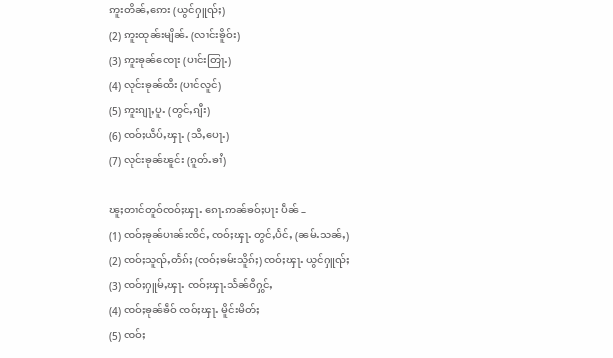ဢူးတိၼ်ႇဢေး (ယွင်ႁူၺ်ႈ)
(2) ဢူးထုၼ်းမျိၼ်ႉ (လၢင်းၶိူဝ်း)
(3) ဢူးၶုၼ်ၸေႃး (ပၢင်းတြႃႉ)
(4) လုင်းၶုၼ်ထီး (ပၢင်လူင်)
(5) ဢူးၵျႃႇပူႉ (တွင်ႇၵျီး)
(6) ၸဝ်ႈယဵပ်ႇၾႃႉ (သီႇပေႃႉ)
(7) လုင်းၶုၼ်ၽူင်း (ၵူတ်ႉၶၢႆ)

ၽူႈတၢင်တူဝ်ၸဝ်ႈၾႃႉ ၵေႃႉဢၼ်ၶဝ်ႈပႃး ပဵၼ် –
(1) ၸဝ်ႈၶုၼ်ပၢၼ်းၸိင်ႇ ၸဝ်ႈၾႃႉ တွင်ႇပႅင်ႇ (ၼမ်ႉသၼ်ႇ)
(2) ၸဝ်ႈသူၺ်ႇတႅၵ်ႈ (ၸဝ်ႈၶမ်းသိူၵ်ႈ) ၸဝ်ႈၾႃႉ ယွင်ႁူၺ်ႈ
(3) ၸဝ်ႈႁူမ်ႇၾႃႉ ၸဝ်ႈၾႃႉသႅၼ်ဝီႁွင်ႇ
(4) ၸဝ်ႈၶုၼ်ၶဵဝ် ၸဝ်ႈၾႃႉ မိူင်းမိတ်ႈ
(5) ၸဝ်ႈ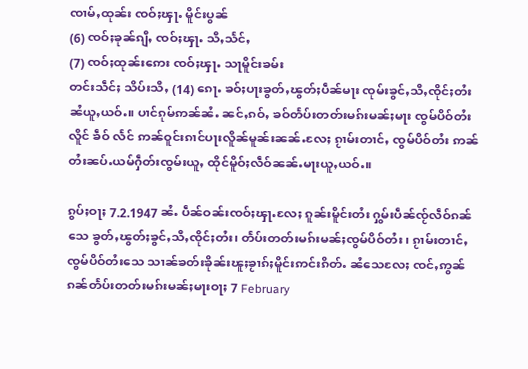ၸၢမ်ႇထုၼ်း ၸဝ်ႈၾႃႉ မိူင်းပွၼ်
(6) ၸဝ်ႈၶုၼ်ၵျီႇ ၸဝ်ႈၾႃႉ သီႇသႅင်ႇ
(7) ၸဝ်ႈထုၼ်းဢေး ၸဝ်ႈၾႃႉ သႃမိူင်းၶမ်း
တင်းသဵင်ႈ သိပ်းသီႇ (14) ၵေႃႉ ၶဝ်ႈပႃးၶွတ်ႇၽွတ်ႈပဵၼ်မႃး ၸုမ်းၶွင်ႇသီႇၸိုင်ႈတႆး ၼႆယူႇယဝ်ႉ။ ပၢင်ၵုမ်ဢၼ်ၼႆႉ ၼင်ႇၵဝ်ႇ ၶဝ်တႅပ်းတတ်းမၵ်းမၼ်ႈမႃး ၸွမ်ပိဝ်တႆး လိူင် ၶဵဝ် လႅင် ဢၼ်ဝူင်းၵၢင်ပႃးလိူၼ်မူၼ်းၼၼ်ႉလႄႈ ၵႂၢမ်းတၢင်ႇ ၸွမ်ပိဝ်တႆး ဢၼ်တႆးၼပ်ႉယမ်ႁဵတ်းၸွမ်းယူႇ ထိုင်မိူဝ်ႈလဵဝ်ၼၼ်ႉမႃးယူႇယဝ်ႉ။

ၵွပ်ႈဝႃႈ 7.2.1947 ၼႆႉ ပဵၼ်ဝၼ်းၸဝ်ႈၾႃႉလႄႈ ၵူၼ်းမိူင်းတႆး ႁွမ်းပဵၼ်ၸႂ်လဵဝ်ၵၼ်သေ ၶွတ်ႇၽွတ်ႈၶွင်ႇသီႇၸိုင်ႈတႆး၊ တႅပ်းတတ်းမၵ်းမၼ်ႈၸွမ်ပိဝ်တႆး ၊ ၵႂၢမ်းတၢင်ႇၸွမ်ပိဝ်တႆးသေ သၢၼ်ၶတ်းၶိုၼ်းၽူႈၶႂၢၵ်ႈမိူင်းဢင်းၵိတ်ႉ ၼႆသေလႄႈ ၸင်ႇဢွၼ်ၵၼ်တႅပ်းတတ်းမၵ်းမၼ်ႈမႃးဝႃႈ 7 February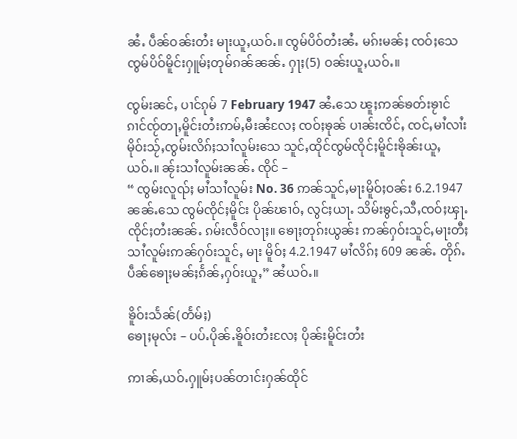ၼႆႉ ပဵၼ်ဝၼ်းတႆး မႃးယူႇယဝ်ႉ။ ၸွမ်ပိဝ်တႆးၼႆႉ မၵ်းမၼ်ႈ ၸဝ်ႈသေ ၸွမ်ပိဝ်မိူင်းႁူမ်ႈတုမ်ၵၼ်ၼၼ်ႉ ႁႃႈ(5) ဝၼ်းယူႇယဝ်ႉ။

ၸွမ်းၼင်ႇ ပၢင်ၵုမ် 7 February 1947 ၼႆႉသေ ၽူႈဢၼ်ၶတ်းၶႂၢင်ၵၢင်ၸႂ်တႃႇမိူင်းတႆးဢမ်ႇမီးၼႆလႄႈ ၸဝ်ႈၶုၼ် ပၢၼ်းၸိင်ႇ ၸင်ႇမၢႆလၢႆးမိုဝ်းသႂ်ႇၸွမ်းလိၵ်ႈသၢႆလူမ်းသေ သူင်ႇထိုင်ၸွမ်ၸိုင်ႈမိူင်းၶိုၼ်းယူႇယဝ်ႉ။ ၼႂ်းသၢႆလူမ်းၼၼ်ႉ ၸိုင် –
“ ၸွမ်းလူၺ်ႈ မၢႆသၢႆလူမ်း No. 36 ဢၼ်သူင်ႇမႃးမိူဝ်ႈဝၼ်း 6.2.1947 ၼၼ်ႉသေ ၸွမ်ၸိုင်ႈမိူင်း ပိုၼ်ၽၢဝ်ႇ လွင်ႈယႃႉ သိမ်းၶွင်ႇသီႇၸဝ်ႈၾႃႉၸိုင်ႈတႆးၼၼ်ႉ ၵမ်းလဵဝ်လႃႈ။ ၶေႃႈတုၵ်းယွၼ်း ဢၼ်ႁဝ်းသူင်ႇမႃးတီႈသၢႆလူမ်းဢၼ်ႁဝ်းသူင်ႇ မႃး မိူဝ်ႈ 4.2.1947 မၢႆလိၵ်ႈ 609 ၼၼ်ႉ တိုၵ်ႉပဵၼ်ၶေႃႈမၼ်ႈၵႅၼ်ႇႁဝ်းယူႇ” ၼႆယဝ်ႉ။

ၶိူဝ်းသႅၼ်(တႅမ်ႈ)
ၶေႃႈမုလ်း – ပပ်ႉပိုၼ်ႉၶိူဝ်းတႆးလႄႈ ပိုၼ်းမိူင်းတႆး

ဢၢၼ်ႇယဝ်ႉႁူမ်ႈပၼ်တၢင်းႁၼ်ထိုင်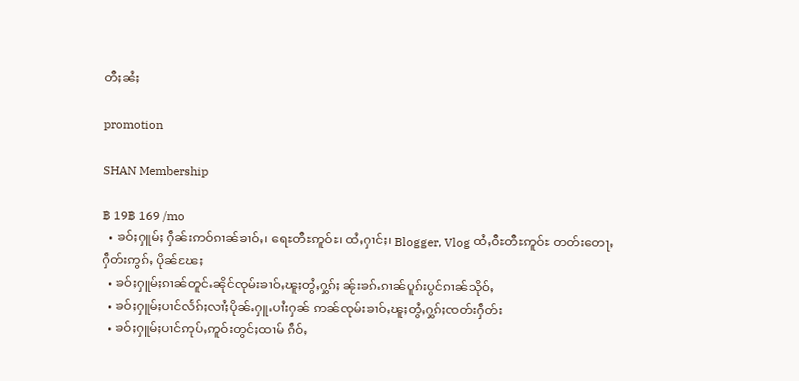တီႈၼႆႈ

promotion

SHAN Membership

฿ 19฿ 169 /mo
  • ၶဝ်ႈႁူမ်ႈ ႁဵၼ်းဢဝ်ၵၢၼ်ၶၢဝ်ႇ၊ ရေႊတီႊဢူဝ်ႊ၊ ထႆႇႁၢင်ႈ၊ Blogger, Vlog ထႆႇဝီႊတီႊဢူဝ်ႊ တတ်းတေႃႇ ႁဵတ်းဢွၵ်ႇ ပိုၼ်ၽႄႈ
  • ၶဝ်ႈႁူမ်ႈၵၢၼ်တူင်ႉၼိုင်ၸုမ်းၶၢဝ်ႇၽူႈတွႆႇႁွၵ်ႈ ၼႂ်းၶၵ်ႉၵၢၼ်ပူၵ်းပွင်ၵၢၼ်သိုဝ်ႇ
  • ၶဝ်ႈႁူမ်ႈပၢင်လႅၵ်ႈလၢႆႈပိုၼ်ႉႁူႉပၢႆးႁၼ် ဢၼ်ၸုမ်းၶၢဝ်ႇၽူႈတွႆႇႁွၵ်ႈၸတ်းႁဵတ်း
  • ၶဝ်ႈႁူမ်ႈပၢင်ဢုပ်ႇဢူဝ်းတွင်ႈထၢမ် ၵဵဝ်ႇ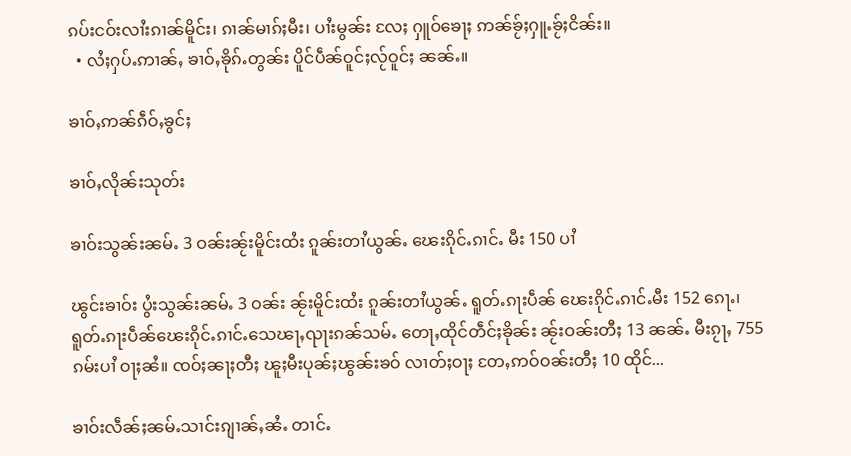ၵပ်းငဝ်းလၢႆးၵၢၼ်မိူင်း၊ ၵၢၼ်မၢၵ်ႈမီး၊ ပၢႆးမွၼ်း လႄႈ ႁူဝ်ၶေႃႈ ဢၼ်ၶႂ်ႈႁူႉၶႂ်ႈငိၼ်း။
  • လႆႈႁပ်ႉဢၢၼ်ႇ ၶၢဝ်ႇၶိုၵ်ႉတွၼ်း ပိူင်ပဵၼ်ဝူင်ႈလႂ်ဝူင်ႈ ၼၼ်ႉ။

ၶၢဝ်ႇဢၼ်ၵဵဝ်ႇၶွင်ႈ

ၶၢဝ်ႇလိုၼ်းသုတ်း

ၶၢဝ်းသွၼ်းၼမ်ႉ 3 ဝၼ်းၼႂ်းမိူင်းထႆး ၵူၼ်းတၢႆယွၼ်ႉ ၽေးၵိုင်ႉၵၢင်ႉ မီး 150 ပၢႆ

ၽွင်းၶၢဝ်း ပွႆးသွၼ်းၼမ်ႉ 3 ဝၼ်း ၼႂ်းမိူင်းထႆး ၵူၼ်းတၢႆယွၼ်ႉ ရူတ်ႉၵႃးပဵၼ် ၽေးၵိုင်ႉၵၢင်ႉမီး 152 ၵေႃႉ၊ ရူတ်ႉၵႃးပဵၼ်ၽေးၵိုင်ႉၵၢင်ႉသေၽႃႇၺႃးၵၼ်သမ်ႉ တေႃႇထိုင်တဵင်ႈၶိုၼ်း ၼႂ်းဝၼ်းတီႈ 13 ၼၼ်ႉ မီးၵႂႃႇ 755 ၵမ်းပၢႆ ဝႃႈၼႆ။ ၸဝ်ႈၼႃႈတီႈ ၽူႈမီးပုၼ်ႈၽွၼ်းၶဝ် လၢတ်ႈဝႃႈ တႄႇဢဝ်ဝၼ်းတီႈ 10 ထိုင်...

ၶၢဝ်းလဵၼ်ႈၼမ်ႉသၢင်းၵျၢၼ်ႇၼႆႉ တၢင်ႉ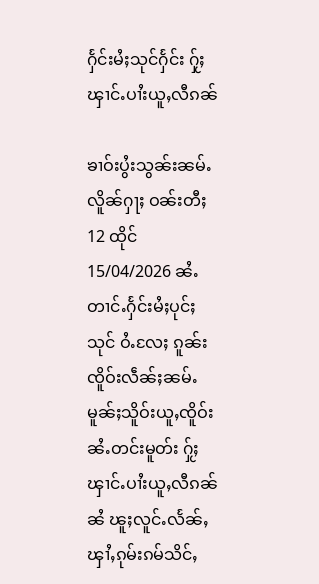ႁႅင်းမႆႈသုင်ႁႅင်း ႁႂ်ႈၾၢင်ႉပၢႆးယူႇလီၵၼ်

ၶၢဝ်းပွႆးသွၼ်းၼမ်ႉလိူၼ်ႁႃႈ ဝၼ်းတီႈ 12 ထိုင် 15/04/2026 ၼႆႉ တၢင်ႉႁႅင်းမႆႈပုင်ႈသုင် ဝႆႉလႄႈ ၵူၼ်းၸိူဝ်းလဵၼ်ႈၼမ်ႉမူၼ်ႈသိူဝ်းယူႇၸိူဝ်းၼႆႉတင်းမူတ်း ႁႂ်ႈၾၢင်ႉပၢႆးယူႇလီၵၼ်ၼႆ ၽူႈလူင်ႉလႅၼ်ႇၾၢႆႇၵုမ်းၵမ်သိင်ႇ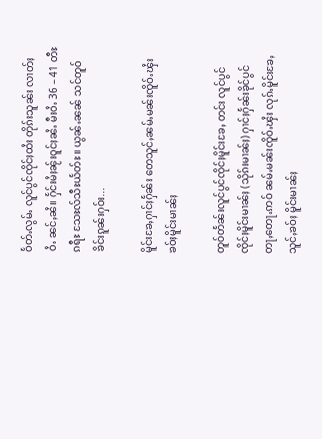ဝႅတ်ႉလွမ်ႉ လူင်ပွင်ၸိုင်ႈထႆး တိုၵ်းသူၼ်း လၢတ်ႈ ဝႆႉ ၼင်ႇၼႆ။ ႁႅင်းမႆႈၼႂ်းဝူင်ႈၼႆႉ မီးဝႆႉ 36 – 41 တီႊၵရီႊ သႄႊလ်သီႊယႅတ်ႊ။ ယွၼ်ႉၼၼ် သင်တူဝ်ၶိင်းၵူၼ်းႁဝ်း...

မိူင်းၶႄႇႁၢင်ႈႁႅၼ်း တေသူင်ႇၼမ်ႉမၼ်းၸိူဝ်ႉၾႆး ၶဝ်ႈမိူင်းမၢၼ်ႈ

တူဝ်တႅၼ်းလူင်ပွင်ၸိုင်ႈမိူင်းၶႄႇ တင်း လူင်ပွင်ၸိုင်ႈမိူင်းမၢၼ်ႈ (သိုၵ်းမၢၼ်ႈ) ႁၢင်ႈႁႅၼ်းၶိုင်ပွင် တႃႇတေႃႉဢဝ် ၼမ်ႉမၼ်းၸိူဝ်ႉၾႆး လုၵ်ႉမိူင်းၶႄႇ သူင်ႇၶဝ်ႈ မိူင်းမၢၼ်ႈ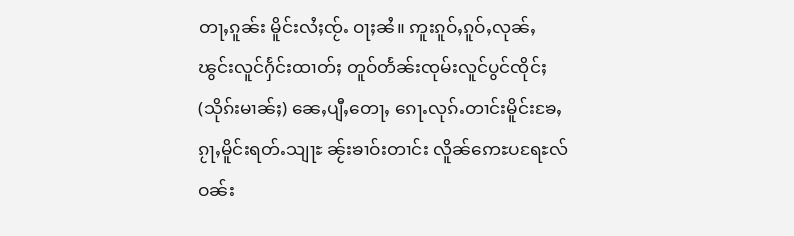တႃႇၵူၼ်း မိူင်းလႆႈၸႂ်ႉ ဝႃႈၼႆ။ ဢူးၵူဝ်ႇၵူဝ်ႇလုၼ်ႇ ၽွင်းလူင်ႁႅင်းထၢတ်ႈ တူဝ်တႅၼ်းၸုမ်းလူင်ပွင်ၸိုင်ႈ (သိုၵ်းမၢၼ်ႈ) ၼေႇပျီႇတေႃႇ ၵေႃႉလုၵ်ႉတၢင်းမိူင်းၶႄႇ ၵႂႃႇမိူင်းရတ်ႉသျႃႊ ၼႂ်းၶၢဝ်းတၢင်း လိူၼ်ဢေႊပရႄႊလ် ဝၼ်း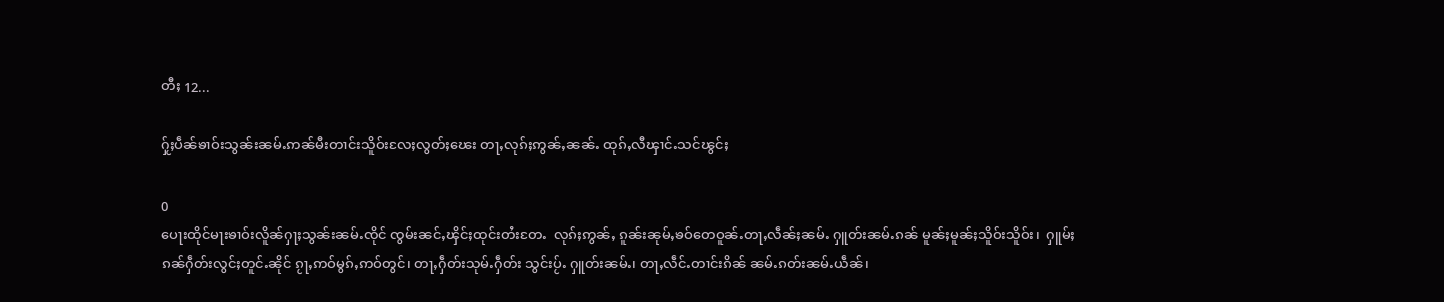တီႈ 12...

ႁႂ်ႈပဵၼ်ၶၢဝ်းသွၼ်းၼမ်ႉဢၼ်မီးတၢင်းသိူဝ်းလႄႈလွတ်ႈၽေး တႃႇလုၵ်ႈဢွၼ်ႇၼၼ်ႉ ထုၵ်ႇလီၾၢင်ႉသင်ၽွင်ႈ

0
ပေႃးထိုင်မႃးၶၢဝ်းလိူၼ်ႁႃႈသွၼ်းၼမ်ႉၸိုင် ၸွမ်းၼင်ႇၾိင်ႈထုင်းတႆးတႄႉ  လုၵ်ႈဢွၼ်ႇ ၵူၼ်းၼုမ်ႇၶဝ်တေဝူၼ်ႉတႃႇလဵၼ်ႈၼမ်ႉ ႁူတ်းၼမ်ႉၵၼ် မူၼ်ႈမူၼ်ႈသိူဝ်းသိူဝ်း၊  ႁူမ်ႈၵၼ်ႁဵတ်းလွင်ႈတူင်ႉၼိုင် ၵႂႃႇဢဝ်မွၵ်ႇဢဝ်တွင်၊ တႃႇႁဵတ်းသုမ်ႉႁဵတ်း သွင်းပႂ်ႉ ႁူတ်းၼမ်ႉ၊ တႃႇလဵင်ႉတၢင်းၵိၼ် ၼမ်ႉၵတ်းၼမ်ႉယဵၼ်၊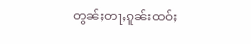တွၼ်ႈတႃႇၵူၼ်းထဝ်ႈ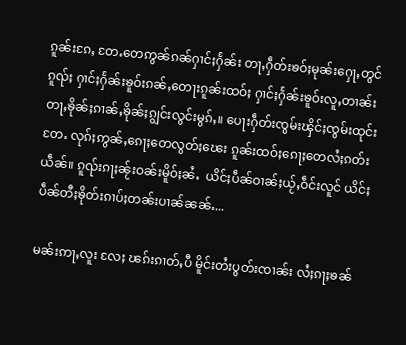ၵူၼ်းၵႄႇ တႄႉတေဢွၼ်ၵၼ်ႁၢင်ႈႁႅၼ်း တႃႇႁဵတ်းၶဝ်ႈမုၼ်းႁေႃႇတွင်ၵူၺ်ႈ ႁၢင်ႈႁႅၼ်းၶူဝ်းၵၼ်ႇတေႃးၵူၼ်းထဝ်ႈ ႁၢင်ႈႁႅၼ်းၶူဝ်းလူႇတၢၼ်းတႃႇၶိုၼ်ႈၵၢၼ်ႇၶိုၼ်ႈၵျွင်းလွင်းမွၵ်ႇ။ ပေႃးႁဵတ်းၸွမ်းၾိင်ႈၸွမ်းထုင်းတႄႉ လုၵ်ႈဢွၼ်ႇၵေႃႈတေလွတ်ႈၽေး ၵူၼ်းထဝ်ႈၵေႃႈတေလႆႈၵတ်းယဵၼ်။ ၵူၺ်းၵႃႈၼႂ်းဝၼ်းမိူဝ်ႈၼႆႉ  ယိင်ႈပဵၼ်ဝၢၼ်ႈယႂ်ႇဝဵင်းလူင် ယိင်ႈပဵၼ်တီႈၶိုတ်းၵၢပ်ႈတၼ်းပၢၼ်ၼၼ်ႉ...

မၼ်းဢႃႇလူး လႄႈ ၽၵ်းၵၢတ်ႇပီ မိူင်းတႆးပွတ်းၸၢၼ်း လႆႈၵႃႈၶၼ်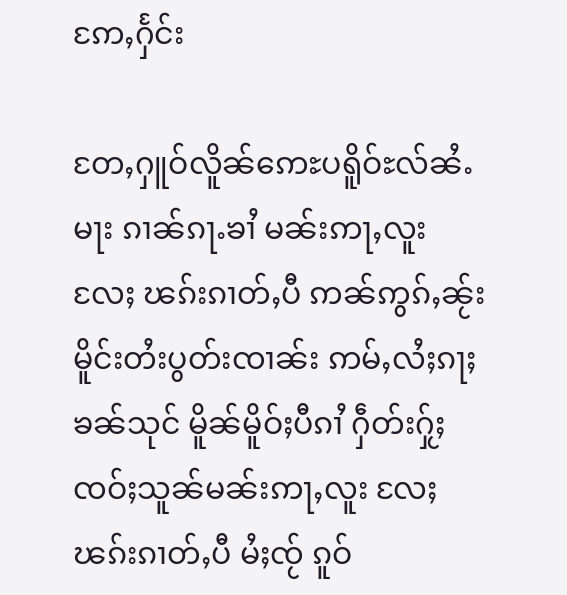ဢႄႇႁႅင်း

တႄႇႁူဝ်လိူၼ်ဢေႊပရိူဝ်ႊလ်ၼႆႉမႃး ၵၢၼ်ၵႃႉၶၢႆ မၼ်းဢႃႇလူး လႄႈ ၽၵ်းၵၢတ်ႇပီ ဢၼ်ဢွၵ်ႇၼႂ်းမိူင်းတႆးပွတ်းၸၢၼ်း ဢမ်ႇလႆႈၵႃႈၶၼ်သုင် မိူၼ်မိူဝ်ႈပီၵၢႆ ႁဵတ်းႁႂ်ႈ ၸဝ်ႈသူၼ်မၼ်းဢႃႇလူး လႄႈ ၽၵ်းၵၢတ်ႇပီ မႆႈၸႂ် ၵူဝ်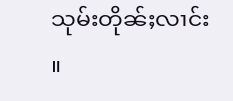သုမ်းတိုၼ်ႈလၢင်း  ။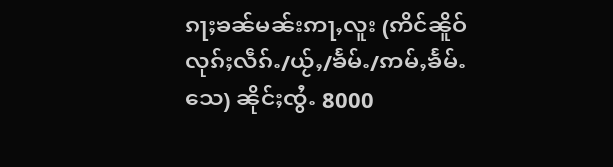ၵႃႈၶၼ်မၼ်းဢႃႇလူး (ဢိင်ၼိူဝ်လုၵ်ႈလဵၵ်ႉ/ယႂ်ႇ/ၶႅမ်ႉ/ဢမ်ႇၶႅမ်ႉသေ) ၼိုင်ႈၸွႆႉ 8000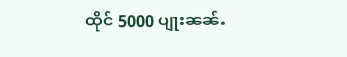ထိုင် 5000 ပျႃးၼၼ်ႉ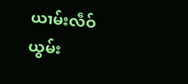ယၢမ်းလဵဝ် ယွမ်း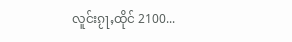လူင်းၵႂႃႇထိုင် 2100...